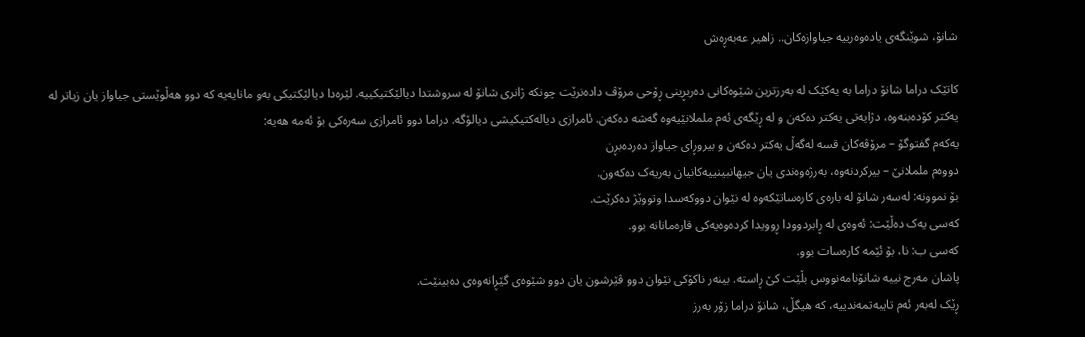شانۆ، شوێنگەی یادەوەرییە جیاوازەکان.. زاهیر عەبەڕەش

کاتێک دراما شانۆ دراما بە یەکێک لە بەرزترین شێوەکانی دەربڕینی ڕۆحی مرۆڤ دادەنرێت چونکە ژانری شانۆ لە سروشتدا دیالێکتیکییە. لێرەدا دیالێکتیکی بەو مانایەیە کە دوو هەڵوێستی جیاواز یان زیاتر لە یەکتر کۆدەبنەوە، دژایەتی یەکتر دەکەن و لە ڕێگەی ئەم ململانێیەوە گەشە دەکەن. ئامرازی دیالەکتیکیشی دیالۆگە. دراما دوو ئامرازی سەرەکی بۆ ئەمە هەیە:
یەکەم گفتوگۆ – مرۆڤەکان قسە لەگەڵ یەکتر دەکەن و بیروڕای جیاواز دەردەبڕن
دووەم ململانێ – بیرکردنەوە، بەرژەوەندی یان جیهانبینییەکانیان بەریەک دەکەون.
بۆ نموونە: لەسەر شانۆ لە بارەی کارەساتێکەوە لە نێوان دووکەسدا وتووێژ دەکرێت.
کەسی یەک دەڵێت: ئەوەی لە ڕابردوودا ڕوویدا کردەوەیەکی قارەمانانە بوو.
کەسی ب: نا، بۆ ئێمە کارەسات بوو.
پاشان مەرج نییە شانۆنامەنووس بڵێت کێ ڕاستە. بینەر ناکۆکی نێوان دوو ڤێرشون یان دوو شێوەی گێڕانەوەی دەبینێت.
ڕێک لەبەر ئەم تایبەتمەندییە، کە هیگڵ، شانۆ دراما زۆر بەرز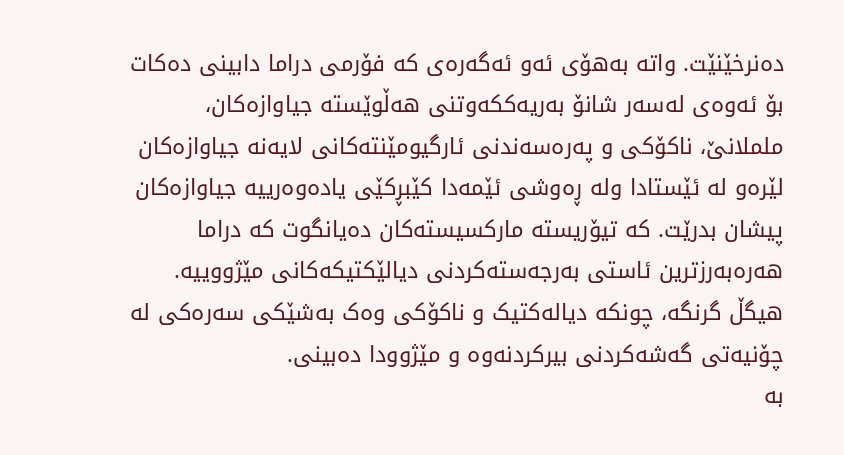دەنرخێنێت. واتە بەهۆی ئەو ئەگەرەی کە فۆرمی دراما دابینی دەکات بۆ ئەوەی لەسەر شانۆ بەریەککەوتنی هەڵوێستە جیاوازەکان، ململانێ، ناکۆکی و پەرەسەندنی ئارگیومێنتەکانی لایەنە جیاوازەکان لێرەو لە ئێستادا ولە ڕەوشی ئێمەدا کێبڕکێی یادەوەرییە جیاوازەکان پیشان بدرێت. کە تیۆریستە مارکسیستەکان دەیانگوت کە دراما هەرەبەرزترین ئاستی بەرجەستەکردنی دیالێکتیکەکانی مێژووییە. هیگڵ گرنگە، چونکە دیالەکتیک و ناکۆکی وەک بەشێکی سەرەکی لە چۆنیەتی گەشەکردنی بیرکردنەوە و مێژوودا دەبینی.
بە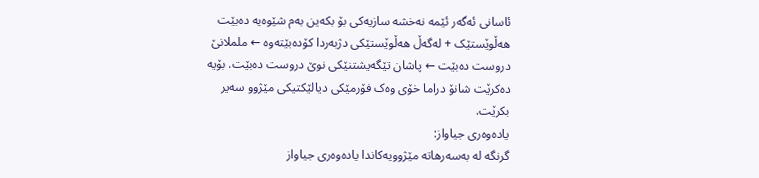ئاسانی ئەگەر ئێمە نەخشە سازیەکی بۆ بکەین بەم شێوەیە دەبێت
هەڵوێستێک + لەگەڵ هەڵوێستێکی دژبەردا کۆدەبێتەوە ← ململانێ دروست دەبێت ← پاشان تێگەیشتنێکی نوێ دروست دەبێت. بۆیە دەکرێت شانۆ دراما خۆی وەک فۆرمێکی دیالێکتیکی مێژوو سەیر بکرێت.
یادەوەری جیاواز:
گرنگە لە بەسەرهاتە مێژوویەکاندا یادەوەری جیاواز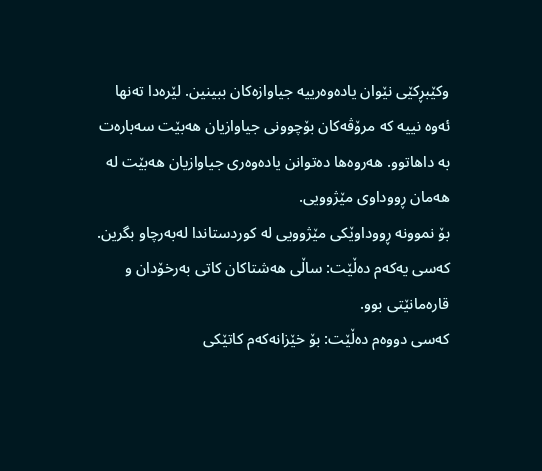وکێبڕکێی نێوان یادەوەرییە جیاوازەکان ببینین. لێرەدا تەنها ئەوە نییە کە مرۆڤەکان بۆچوونی جیاوازیان هەبێت سەبارەت بە داهاتوو. هەروەها دەتوانن یادەوەری جیاوازیان هەبێت لە هەمان ڕووداوی مێژوویی.
بۆ نموونە ڕووداوێکی مێژوویی لە کوردستاندا لەبەرچاو بگرین.
کەسی یەکەم دەڵێت: ساڵی هەشتاکان کاتی بەرخۆدان و قارەمانێتی بوو.
کەسی دووەم دەڵێت: بۆ خێزانەکەم کاتێکی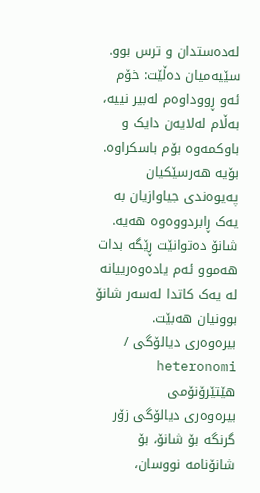لەدەستدان و ترس بوو.
سێیەمیان دەڵێت: خۆم ئەو ڕووداوەم لەبیر نییە، بەڵام لەلایەن دایک و باوکمەوە بۆم باسکراوە.
بۆیە هەرسێکیان پەیوەندی جیاوازیان بە یەک ڕابردووەوە هەیە. شانۆ دەتوانێت ڕێگە بدات هەموو ئەم یادەوەرییانە لە یەک کاتدا لەسەر شانۆ بوونیان هەبێت.
بیرەوەری دیالۆگی / heteronomi هێتێرۆنۆمی
بیرەوەری دیالۆگی زۆر گرنگە بۆ شانۆ، بۆ شانۆنامە نووسان،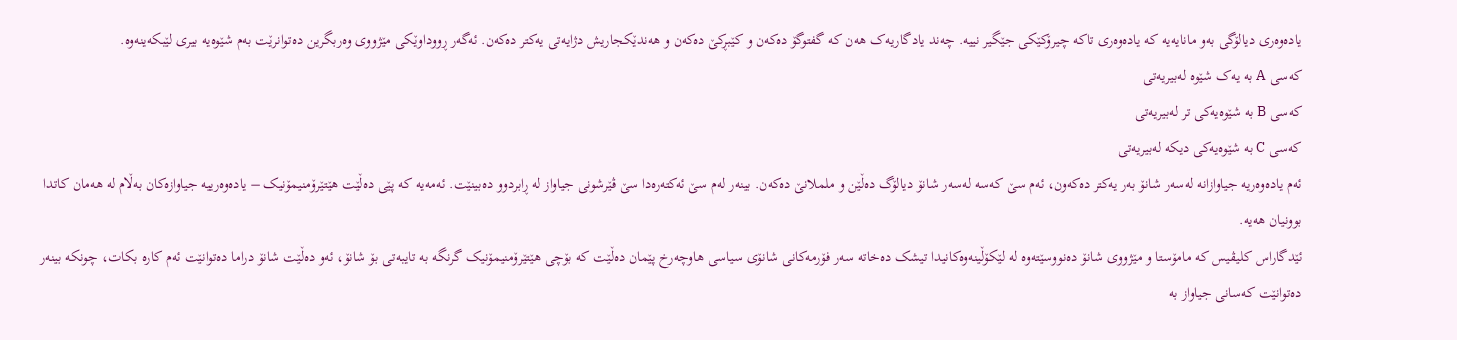یادەوەری دیالۆگی بەو مانایەیە کە یادەوەری تاکە چیرۆکێکی جێگیر نییە. چەند یادگاریەک هەن کە گفتوگۆ دەکەن و کێبڕکێ دەکەن و هەندێکجاریش دژایەتی یەکتر دەکەن. ئەگەر ڕووداوێکی مێژووی وەربگرین دەتوانرێت بەم شێوەیە بیری لێبکەینەوە.
کەسی A بە یەک شێوە لەبیریەتی
کەسی B بە شێوەیەکی تر لەبیریەتی
کەسی C بە شێوەیەکی دیکە لەبیریەتی
ئەم یادەوەریە جیاوازانە لەسەر شانۆ بەر یەکتر دەکەون، ئەم سێ کەسە لەسەر شانۆ دیالۆگ دەڵێن و ململانێ دەکەن. بینەر لەم سێ ئەکتەرەدا سێ ڤێرشونی جیاواز لە ڕابردوو دەبینێت. ئەمەیە کە پێی دەڵێت هێتێرۆمنیمۆنیک – یادەوەرییە جیاوازەکان بەڵام لە هەمان کاتدا بوونیان هەیە.
ئێدگاراس کلیڤیس کە مامۆستا و مێژووی شانۆ دەنووسێتەوە لە لێکۆڵینەوەکانیدا تیشک دەخاتە سەر فۆرمەکانی شانۆی سیاسی هاوچەرخ پێمان دەڵێت کە بۆچی هێتێرۆمنیمۆنیک گرنگە بە تایبەتی بۆ شانۆ، ئەو دەڵێت شانۆ دراما دەتوانێت ئەم کارە بکات، چونکە بینەر دەتوانێت کەسانی جیاواز بە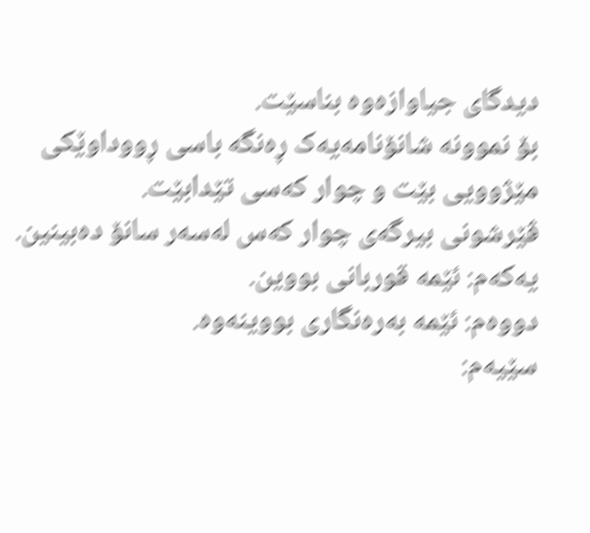دیدگای جیاوازەوە بناسێت.
بۆ نموونە شانۆنامەیەک ڕەنگە باسی ڕووداوێکی مێژوویی بێت و چوار کەسی تێدابێت.
ڤێرشونی بیرگەی چوار کەس لەسەر سانۆ دەبینین.
یەکەم: ئێمە قوربانی بووین.
دووەم: ئێمە بەرەنگاری بووینەوە.
سێیەم: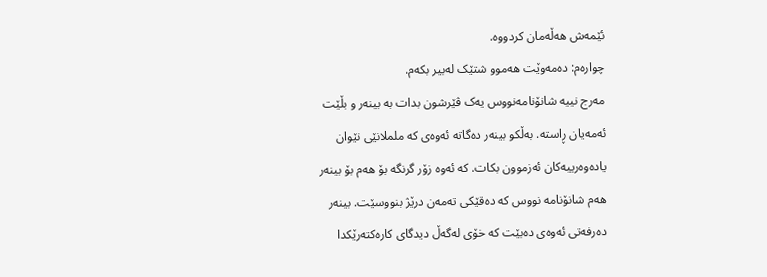ئێمەش هەڵەمان کردووە.
چوارەم: دەمەوێت هەموو شتێک لەبیر بکەم.
مەرج نییە شانۆنامەنووس یەک ڤێرشون بدات بە بینەر و بڵێت ئەمەیان ڕاستە. بەڵکو بینەر دەگاتە ئەوەی کە ململانێی نێوان یادەوەرییەکان ئەزموون بکات. کە ئەوە زۆر گرنگە بۆ هەم بۆ بینەر هەم شانۆنامە نووس کە دەقێكی تەمەن درێژ بنووسێت. بینەر دەرفەتی ئەوەی دەبێت کە خۆی لەگەڵ دیدگای کارەکتەرێکدا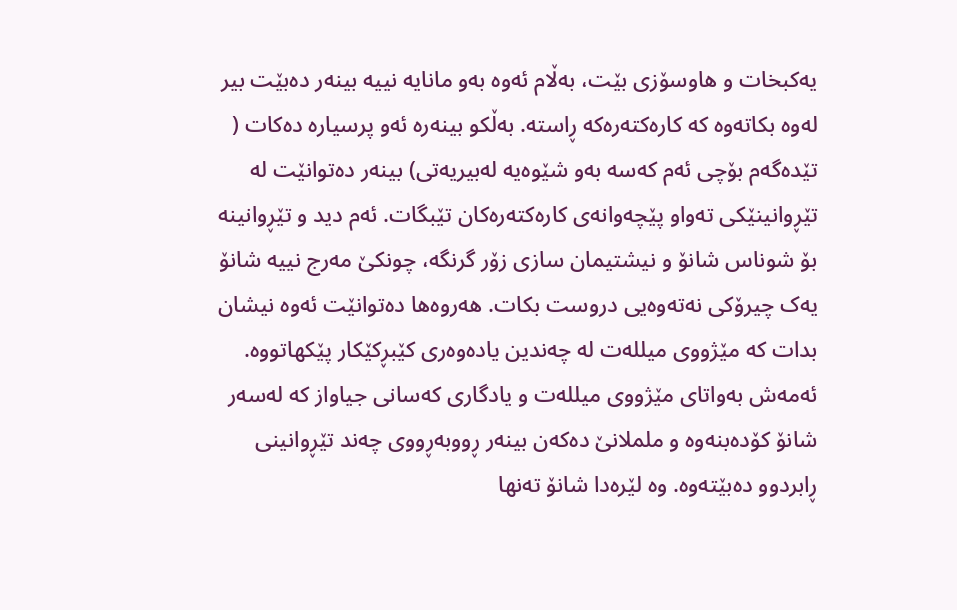یەکبخات و هاوسۆزی بێت، بەڵام ئەوە بەو مانایە نییە بینەر دەبێت بیر لەوە بکاتەوە کە کارەکتەرەکە ڕاستە. بەڵکو بینەرە ئەو پرسیارە دەکات ( تێدەگەم بۆچی ئەم کەسە بەو شێوەیە لەبیریەتی) بینەر دەتوانێت لە تێڕوانینێکی تەواو پێچەوانەی کارەکتەرەکان تێبگات. ئەم دید و تێڕوانینە بۆ شوناس شانۆ و نیشتیمان سازی زۆر گرنگە، چونکێ مەرج نییە شانۆ یەک چیرۆکی نەتەوەیی دروست بکات. هەروەها دەتوانێت ئەوە نیشان بدات کە مێژووی میللەت لە چەندین یادەوەری کێبڕکێکار پێکهاتووە. ئەمەش بەواتای مێژووی میللەت و یادگاری کەسانی جیاواز کە لەسەر شانۆ کۆدەبنەوە و ململانێ دەکەن بینەر ڕووبەڕووی چەند تێڕوانینی ڕابردوو دەبێتەوە. وە لێرەدا شانۆ تەنها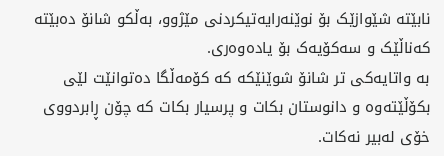نابێتە شێوازێک بۆ نوێنەرایەتیکردنی مێژوو، بەڵکو شانۆ دەبێتە کەناڵێک و سەکۆیەک بۆ یادەوەری.
بە واتایەکی تر شانۆ شوێنێکە کە کۆمەڵگا دەتوانێت لێی بکۆڵێتەوە و دانوستان بکات و پرسیار بکات کە چۆن ڕابردووی خۆی لەبیر نەکات.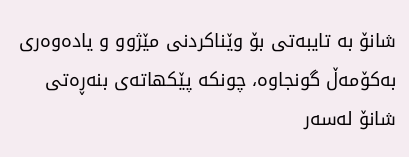شانۆ بە تایبەتی بۆ وێناکردنی مێژوو و یادەوەری بەکۆمەڵ گونجاوە، چونکە پێکهاتەی بنەڕەتی شانۆ لەسەر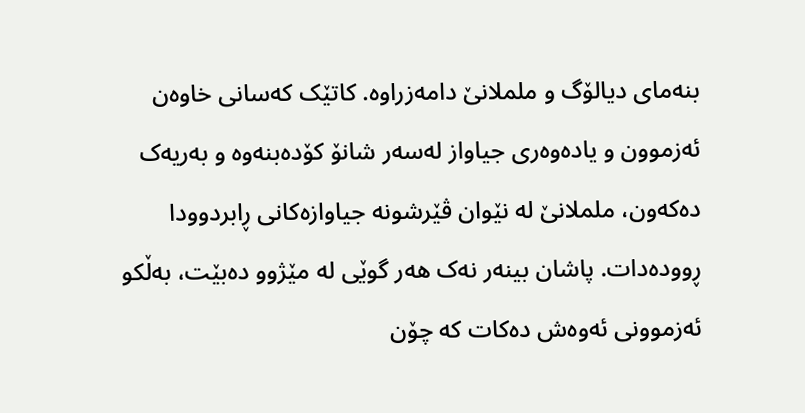بنەمای دیالۆگ و ململانێ دامەزراوە. کاتێک کەسانی خاوەن ئەزموون و یادەوەری جیاواز لەسەر شانۆ کۆدەبنەوە و بەریەک دەکەون، ململانێ لە نێوان ڤێرشونە جیاوازەکانی ڕابردوودا ڕوودەدات. پاشان بینەر نەک هەر گوێی لە مێژوو دەبێت، بەڵکو ئەزموونی ئەوەش دەکات کە چۆن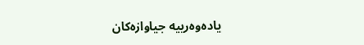یادەوەرییە جیاوازەکان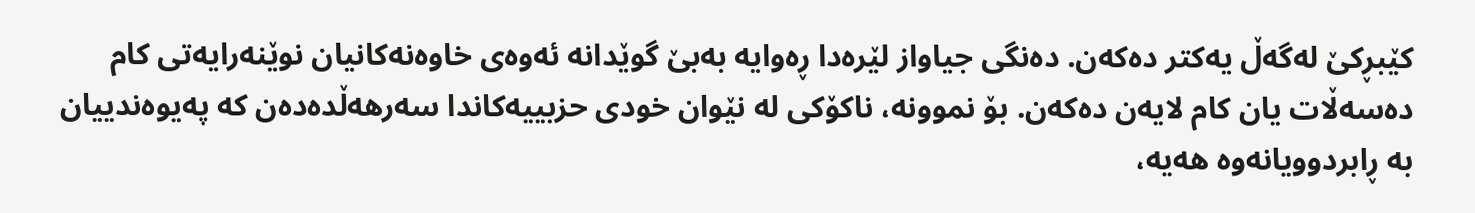کێبڕکێ لەگەڵ یەکتر دەکەن. دەنگی جیاواز لێرەدا ڕەوایە بەبێ گوێدانە ئەوەی خاوەنەکانیان نوێنەرایەتی کام دەسەڵات یان کام لایەن دەکەن. بۆ نموونە، ناکۆکی لە نێوان خودی حزبییەکاندا سەرهەڵدەدەن کە پەیوەندییان بە ڕابردوویانەوە هەیە،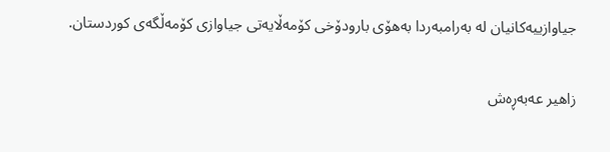جیاوازییەکانیان لە بەرامبەردا بەهۆی بارودۆخی کۆمەڵایەتی جیاوازی کۆمەڵگەی کوردستان.

زاهیر عەبەڕەش